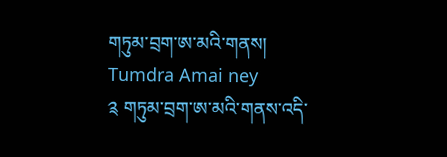གཏུམ་བྲག་ཨ་མའི་གནས། Tumdra Amai ney
༉ གཏུམ་བྲག་ཨ་མའི་གནས་འདི་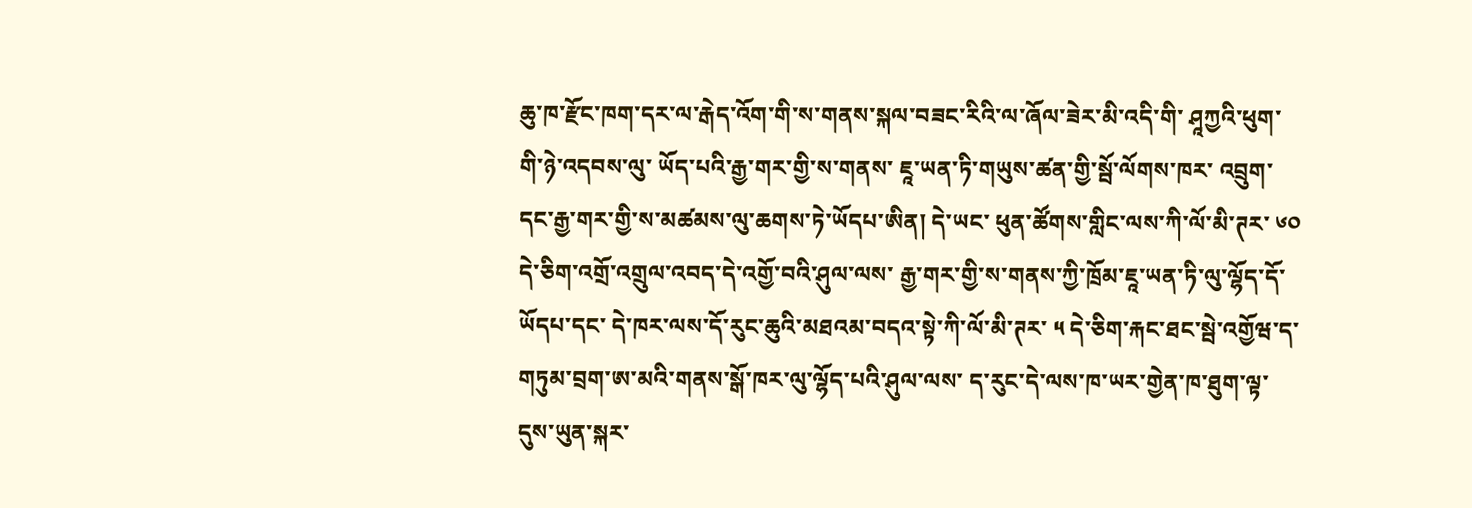ཆུ་ཁ་རྫོང་ཁག་དར་ལ་རྒེད་འོག་གི་ས་གནས་སྐལ་བཟང་རིའི་ལ་ཞོལ་ཟེར་མི་འདི་གི་ ཤཱཀྱའི་ཕུག་གི་ཉེ་འདབས་ལུ་ ཡོད་པའི་རྒྱ་གར་གྱི་ས་གནས་ ཇཱ་ཡན་ཏི་གཡུས་ཚན་གྱི་སྦོ་ལོགས་ཁར་ འབྲུག་དང་རྒྱ་གར་གྱི་ས་མཚམས་ལུ་ཆགས་ཏེ་ཡོདཔ་ཨིན། དེ་ཡང་ ཕུན་ཚོགས་གླིང་ལས་ཀི་ལོ་མི་ཊར་ ༦༠ དེ་ཅིག་འགྲོ་འགྲུལ་འབད་དེ་འགྱོ་བའི་ཤུལ་ལས་ རྒྱ་གར་གྱི་ས་གནས་ཀྱི་ཁྲོམ་ཇཱ་ཡན་ཏི་ལུ་ལྷོད་དོ་ཡོདཔ་དང་ དེ་ཁར་ལས་དོ་རུང་ཆུའི་མཐའམ་བདའ་སྟེ་ཀི་ལོ་མི་ཊར་ ༥ དེ་ཅིག་རྐང་ཐང་སྦེ་འགྱོཝ་ད་ གཏུམ་བྲག་ཨ་མའི་གནས་སྒོ་ཁར་ལུ་ལྷོད་པའི་ཤུལ་ལས་ ད་རུང་དེ་ལས་ཁ་ཡར་གྱེན་ཁ་ཐུག་ལྟ་དུས་ཡུན་སྐར་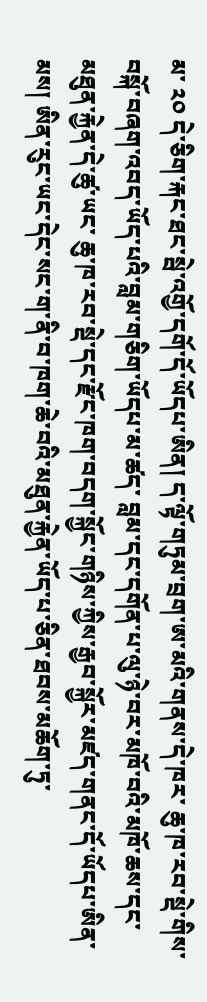མ་ ༢༠ དེ་ཅིག་རྐང་ཐང་སྦེ་འགྱོ་དགོ་དོ་ཡོདཔ་ཨིན། ད་ལྟོ་གཏུམ་བྲག་ཨ་མའི་གནས་དེ་ཁར་ ཆུ་ཁ་རབ་སྡེ་གིས་བསྐོ་བཞག་འབད་ཡོད་པའི་བླམ་གཅིག་ཡོདཔ་མ་ཚད་ བླམ་དང་དགོན་པ་ལུ་ཉེ་བར་མཁོ་བའི་མཁོ་ཆས་དང་མཐུན་རྐྱེན་དེ་ཚུ་ཡང་ ཆུ་ཁ་རབ་སྡེ་དང་རྫོང་ཁག་བདག་སྐྱོང་གཉིས་ཀྱིས་རྒྱབ་སྐྱོར་མཛད་གནང་དོ་ཡོདཔ་ཨིན་མས། ཨིན་རུང་ཡང་དེང་སང་ག་ནི་བ་ཁག་ཆེ་བའི་མཐུན་རྐྱེན་ཡོད་པ་ཅིན་ཐབས་མཆོག་ཏུ་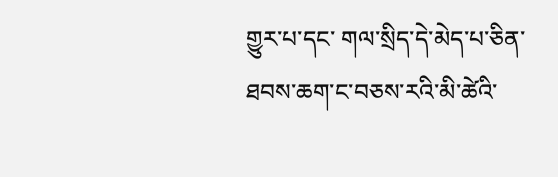གྱུར་པ་དང་ གལ་སྲིད་དེ་མེད་པ་ཅིན་ཐབས་ཆག་ང་བཅས་རའི་མི་ཚེའི་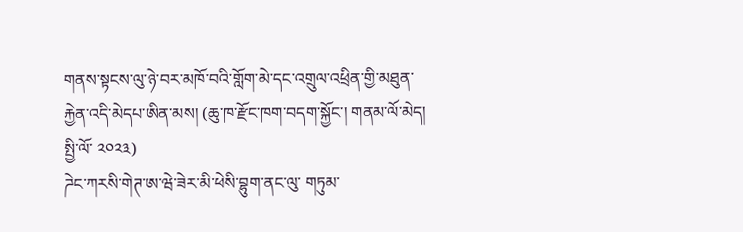གནས་སྟངས་ལུ་ཉེ་བར་མཁོ་བའི་གློག་མེ་དང་འགྲུལ་འཕྲིན་གྱི་མཐུན་རྐྱེན་འདི་མེདཔ་ཨིན་མས། (ཆུ་ཁ་རྫོང་ཁག་བདག་སྐྱོང་། གནམ་ལོ་མེད། སྤྱི་ལོ་ ༢༠༢༣)
ཌེང་ཀརསི་གེཊ་ཨ་ཝེ་ཟེར་མི་ཕེསི་བྷུག་ནང་ལུ་ གཏུམ་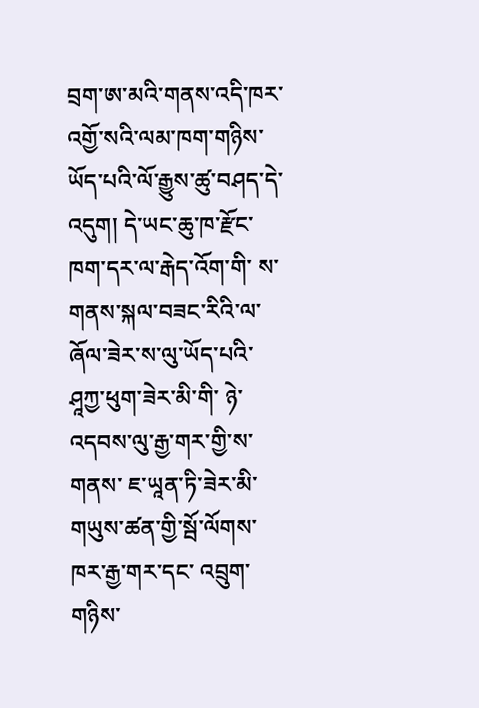བྲག་ཨ་མའི་གནས་འདི་ཁར་འགྱོ་སའི་ལམ་ཁག་གཉིས་ཡོད་པའི་ལོ་རྒྱུས་ཚུ་བཤད་དེ་འདུག། དེ་ཡང་ཆུ་ཁ་རྫོང་ཁག་དར་ལ་རྒེད་འོག་གི་ ས་གནས་སྐལ་བཟང་རིའི་ལ་ཞོལ་ཟེར་ས་ལུ་ཡོད་པའི་ཤཱཀྱ་ཕུག་ཟེར་མི་གི་ ཉེ་འདབས་ལུ་རྒྱ་གར་གྱི་ས་གནས་ ཇ་ཡཱན་ཏི་ཟེར་མི་གཡུས་ཚན་གྱི་སྦོ་ལོགས་ཁར་རྒྱ་གར་དང་ འབྲུག་གཉིས་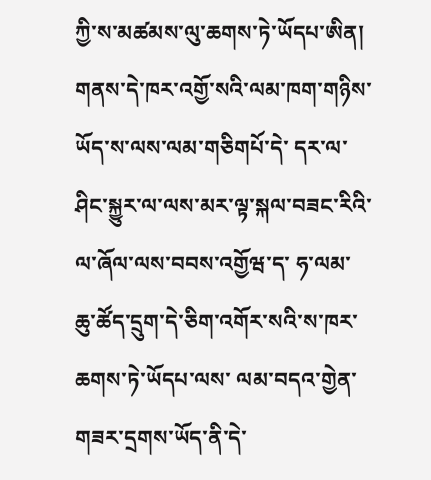ཀྱི་ས་མཚམས་ལུ་ཆགས་ཏེ་ཡོདཔ་ཨིན། གནས་དེ་ཁར་འགྱོ་སའི་ལམ་ཁག་གཉིས་ཡོད་ས་ལས་ལམ་གཅིགཔོ་དེ་ དར་ལ་ཤིང་སྐྱུར་ལ་ལས་མར་ལྟ་སྐལ་བཟང་རིའི་ལ་ཞོལ་ལས་བབས་འགྱོཝ་ད་ ཧ་ལམ་ཆུ་ཚོད་དྲུག་དེ་ཅིག་འགོར་སའི་ས་ཁར་ཆགས་ཏེ་ཡོདཔ་ལས་ ལམ་བདའ་གྱེན་གཟར་དྲགས་ཡོད་ནི་དེ་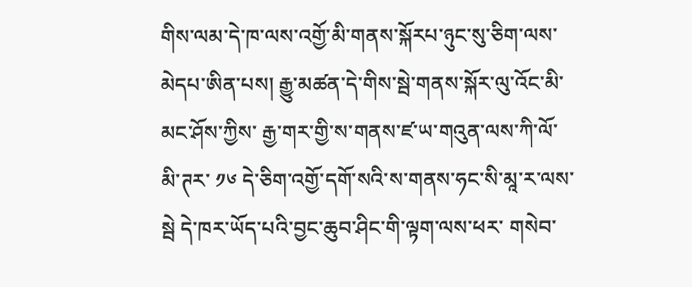གིས་ལམ་དེ་ཁ་ལས་འགྱོ་མི་གནས་སྐོརཔ་ཉུང་སུ་ཅིག་ལས་མེདཔ་ཨིན་པས། རྒྱུ་མཚན་དེ་གིས་སྦེ་གནས་སྐོར་ལུ་འོང་མི་མང་ཤོས་ཀྱིས་ རྒྱ་གར་གྱི་ས་གནས་ཛ་ཡ་གའུན་ལས་ཀི་ལོ་མི་ཊར་ ༡༦ དེ་ཅིག་འགྱོ་དགོ་སའི་ས་གནས་ཧང་སི་མཱ་ར་ལས་སྦེ དེ་ཁར་ཡོད་པའི་བྱང་ཆུབ་ཤིང་གི་ལྟག་ལས་ཕར་ གསེབ་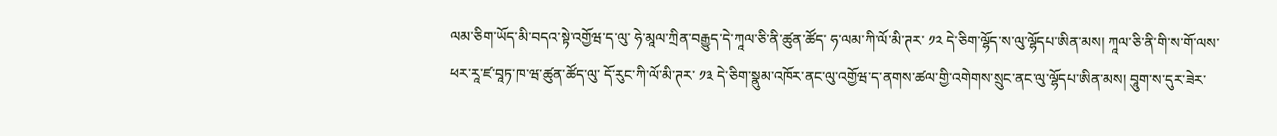ལམ་ཅིག་ཡོད་མི་བདའ་སྟེ་འགྱོཝ་ད་ལུ་ ཧེ་མཱལ་ཀྲིན་བརྒྱུད་དེ་ཀཱལ་ཅི་ནི་ཚུན་ཚོད་ ཧ་ལམ་ཀི་ལོ་མི་ཊར་ ༡༢ དེ་ཅིག་ལྷོད་ས་ལུ་ལྷོདཔ་ཨིན་མས། ཀཱལ་ཅི་ནི་གི་ས་གོ་ལས་ཕར་རཱ་ཛ་བཱཏ་ཁ་ཝ་ཚུན་ཚོད་ལུ་ དོ་རུང་ཀི་ལོ་མི་ཊར་ ༡༣ དེ་ཅིག་སྣུམ་འཁོར་ནང་ལུ་འགྱོཝ་ད་ནགས་ཚལ་གྱི་འགེགས་སྲུང་ནང་ལུ་ལྷོདཔ་ཨིན་མས། བཱུག་ས་དུར་ཟེར་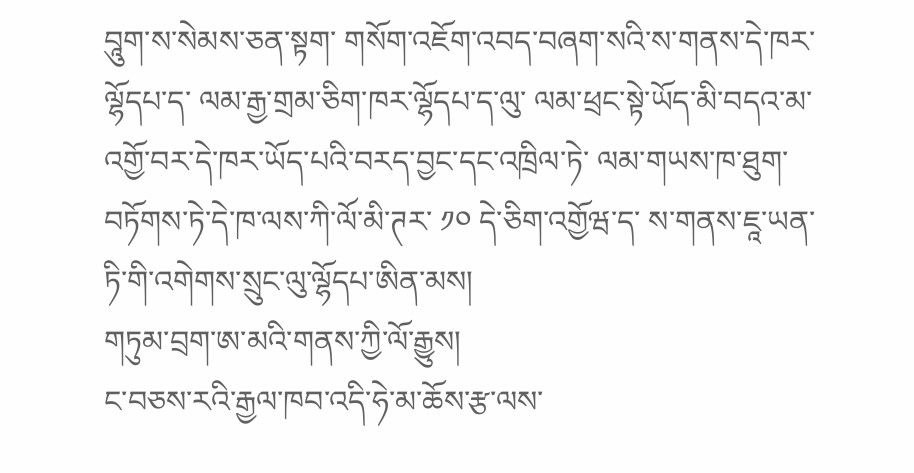བཱུག་ས་སེམས་ཅན་སྟག་ གསོག་འཇོག་འབད་བཞག་སའི་ས་གནས་དེ་ཁར་ལྷོདཔ་ད་ ལམ་རྒྱ་གྲམ་ཅིག་ཁར་ལྷོདཔ་ད་ལུ་ ལམ་ཕྲང་སྟེ་ཡོད་མི་བདའ་མ་འགྱོ་བར་དེ་ཁར་ཡོད་པའི་བརད་བྱང་དང་འཁྲིལ་ཏེ་ ལམ་གཡས་ཁ་ཐུག་བཏོགས་ཏེ་དེ་ཁ་ལས་ཀི་ལོ་མི་ཊར་ ༡༠ དེ་ཅིག་འགྱོཝ་ད་ ས་གནས་ཇཱ་ཡན་ཏི་གི་འགེགས་སྲུང་ལུ་ལྷོདཔ་ཨིན་མས།
གཏུམ་བྲག་ཨ་མའི་གནས་ཀྱི་ལོ་རྒྱུས།
ང་བཅས་རའི་རྒྱལ་ཁབ་འདི་ཧེ་མ་ཆོས་རྩ་ལས་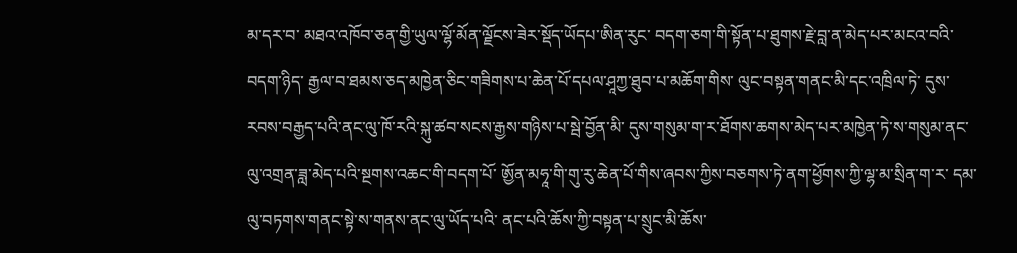མ་དར་བ་ མཐའ་འཁོབ་ཅན་གྱི་ཡུལ་ལྷོ་མོན་ལྗོངས་ཟེར་སྡོད་ཡོདཔ་ཨིན་རུང་ བདག་ཅག་གི་སྟོན་པ་ཐུགས་རྗེ་བླ་ན་མེད་པར་མངའ་བའི་བདག་ཉིད་ རྒྱལ་བ་ཐམས་ཅད་མཁྱེན་ཅིང་གཟིགས་པ་ཆེན་པོ་དཔལ་ཤཱཀྱ་ཐུབ་པ་མཆོག་གིས་ ལུང་བསྟན་གནང་མི་དང་འཁྲིལ་ཏེ་ དུས་རབས་བརྒྱད་པའི་ནང་ལུ་ཁོ་རའི་སྐུ་ཚབ་སངས་རྒྱས་གཉིས་པ་སྦེ་བྱོན་མི་ དུས་གསུམ་ག་ར་ཐོགས་ཆགས་མེད་པར་མཁྱེན་ཏེ་ས་གསུམ་ནང་ལུ་འགྲན་ཟླ་མེད་པའི་སྔགས་འཆང་གི་བདག་པོ་ ཨྱོན་མཧཱ་གི་གུ་རུ་ཆེན་པོ་གིས་ཞབས་ཀྱིས་བཅགས་ཏེ་ནག་ཕྱོགས་ཀྱི་ལྷ་མ་སྲིན་ག་ར་ དམ་ལུ་བཏགས་གནང་སྟེ་ས་གནས་ནང་ལུ་ཡོད་པའི་ ནང་པའི་ཆོས་ཀྱི་བསྟན་པ་སྲུང་མི་ཆོས་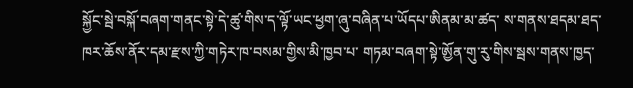སྐྱོང་སྦེ་བསྐོ་བཞག་གནང་སྟེ་དེ་ཚུ་གིས་ད་ལྟོ་ཡང་ཕྱག་ཞུ་བཞིན་པ་ཡོདཔ་ཨིནམ་མ་ཚད་ ས་གནས་ཐདམ་ཐད་ཁར་ཆོས་ནོར་དམ་རྫས་ཀྱི་གཏེར་ཁ་བསམ་གྱིས་མི་ཁྱབ་པ་ གཏམ་བཞག་སྟེ་ཨྱོན་གུ་རུ་གིས་སྦས་གནས་ཁྱད་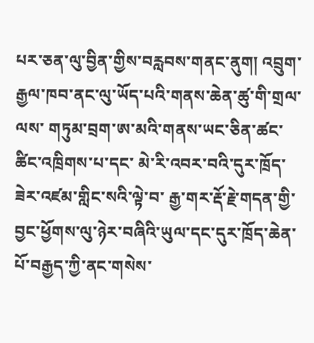པར་ཅན་ལུ་བྱིན་གྱིས་བརླབས་གནང་ནུག། འབྲུག་རྒྱལ་ཁབ་ནང་ལུ་ཡོད་པའི་གནས་ཆེན་ཚུ་གི་གྲལ་ལས་ གཏུམ་བྲག་ཨ་མའི་གནས་ཡང་ཅིན་ཚང་ཚིང་འཁྲིགས་པ་དང་ མེ་རི་འབར་བའི་དུར་ཁྲོད་ཟེར་འཛམ་གླིང་སའི་ལྟེ་བ་ རྒྱ་གར་རྡོ་རྗེ་གདན་གྱི་བྱང་ཕྱོགས་ལུ་ཉེར་བཞིའི་ཡུལ་དང་དུར་ཁྲོད་ཆེན་པོ་བརྒྱད་ཀྱི་ནང་གསེས་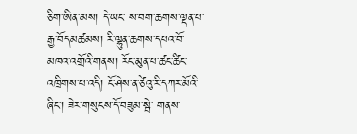ཅིག་ཨིན་མས། དེ་ཡང་ ས་བག་ཆགས་ལྡན་པ་རྒྱ་བོདམཚམས། རི་ལྷུན་ཆགས་དཔའ་བོ་མཁའ་འགྲོའི་གནས། རོང་མུན་པ་ཚང་ཚིང་འཁྲིགས་པ་འདི། ངོ་ཤེས་ན་ཙེའུ་རི་དཀར་མོའི་ཞིང་། ཟེར་གསུངས་དོ་བཟུམ་སྦེ་ གནས་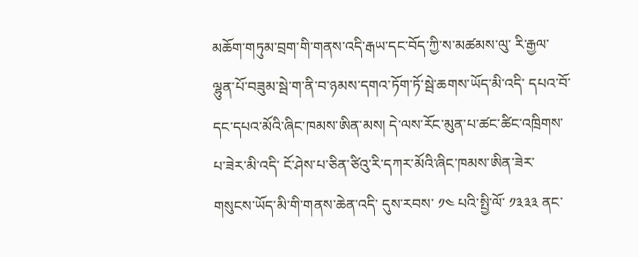མཆོག་གཏུམ་བྲག་གི་གནས་འདི་རྒཡ་དང་བོད་ཀྱི་ས་མཚམས་ལུ་ རི་རྒྱལ་ལྷུན་པོ་བཟུམ་སྦེ་ག་ནི་བ་ཉམས་དགའ་ཏོག་ཏོ་སྦེ་ཆགས་ཡོད་མི་འདི་ དཔའ་བོ་དང་དཔའ་མོའི་ཞིང་ཁམས་ཨིན་མས། དེ་ལས་རོང་མུན་པ་ཚང་ཚིང་འཁྲིགས་པ་ཟེར་མི་འདི་ ངོ་ཤེས་པ་ཅིན་ཙིའུ་རི་དཀར་མོའི་ཞིང་ཁམས་ཨིན་ཟེར་གསུངས་ཡོད་མི་གི་གནས་ཆེན་འདི་ དུས་རབས་ ༡༤ པའི་སྤྱི་ལོ་ ༡༣༣༣ ནང་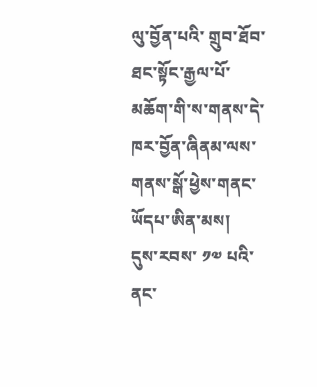ལུ་བྱོན་པའི་ གྲུབ་ཐོབ་ཐང་སྟོང་རྒྱལ་པོ་མཆོག་གི་ས་གནས་དེ་ཁར་བྱོན་ཞིནམ་ལས་གནས་སྒོ་ཕྱེས་གནང་ཡོདཔ་ཨིན་མས།
དུས་རབས་ ༡༧ པའི་ནང་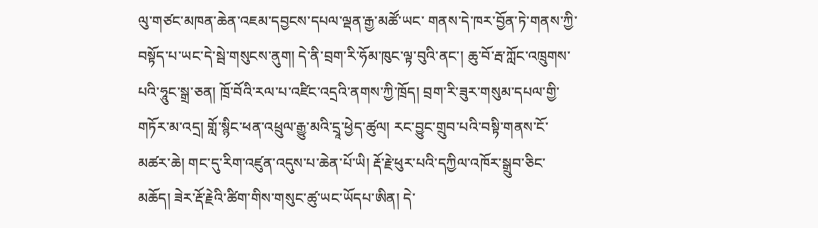ལུ་གཙང་མཁན་ཆེན་འཇམ་དབྱངས་དཔལ་ལྡན་རྒྱ་མཚོ་ཡང་ གནས་དེ་ཁར་བྱོན་ཏེ་གནས་ཀྱི་བསྟོད་པ་ཡང་དེ་སྦེ་གསུངས་ནུག། དེ་ནི་བྲག་རི་ཧོམ་ཁུང་ལྟ་བུའི་ནང་། ཆུ་བོ་རྦ་ཀློང་འཁྲུགས་པའི་ཧཱུང་སྒྲ་ཅན། ཁྲོ་བོའི་རལ་པ་འཛིང་འདྲའི་ནགས་ཀྱི་ཁྲོད། བྲག་རི་ཟུར་གསུམ་དཔལ་གྱི་གཏོར་མ་འདྲ། གློ་སྙིང་ཕན་འཕྲུལ་རྒྱུ་མའི་དྲཱ་ཕྱེད་ཚུལ། རང་བྱུང་གྲུབ་པའི་བསྟི་གནས་ངོ་མཚར་ཆེ། གང་དུ་རིག་འཛུན་འདུས་པ་ཆེན་པོ་ཡི། རྡོ་རྗེ་ཕུར་པའི་དཀྱིལ་འཁོར་སྒྲུབ་ཅིང་མཆོད། ཟེར་རྡོ་རྗེའི་ཚིག་གིས་གསུང་ཚུ་ཡང་ཡོདཔ་ཨིན། དེ་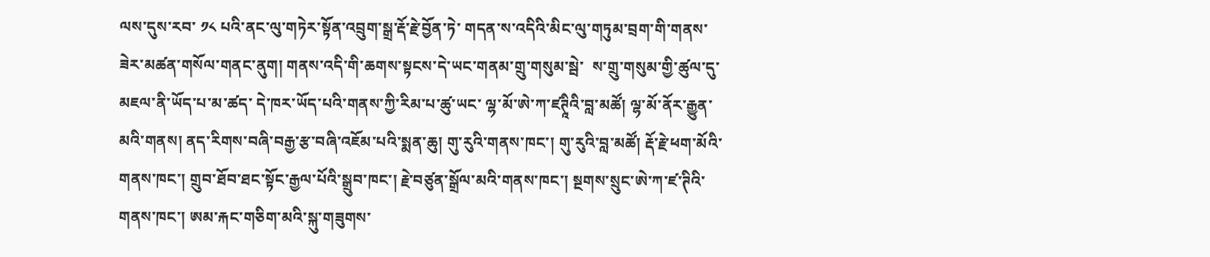ལས་དུས་རབ་ ༡༨ པའི་ནང་ལུ་གཏེར་སྟོན་འབྲུག་སྒྲ་རྡོ་རྗེ་བྱོན་ཏེ་ གདན་ས་འདིའི་མིང་ལུ་གཏུམ་བྲག་གི་གནས་ཟེར་མཚན་གསོལ་གནང་ནུག། གནས་འདི་གི་ཆགས་སྟངས་དེ་ཡང་གནམ་གྲུ་གསུམ་སྦེ་  ས་གྲུ་གསུམ་གྱི་ཚུལ་དུ་མཇལ་ནི་ཡོད་པ་མ་ཚད་ དེ་ཁར་ཡོད་པའི་གནས་ཀྱི་རིམ་པ་ཚུ་ཡང་ ལྷ་མོ་ཨེ་ཀ་ཛཊཱིའི་བླ་མཚོ། ལྷ་མོ་ནོར་རྒྱུན་མའི་གནས། ནད་རིགས་བཞི་བརྒྱ་རྩ་བཞི་འཇོམ་པའི་སྨན་ཆུ། གུ་རུའི་གནས་ཁང་། གུ་རུའི་བླ་མཚོ། རྡོ་རྗེ་ཕག་མོའི་གནས་ཁང་། གྲུབ་ཐོབ་ཐང་སྟོང་རྒྱལ་པོའི་སྒྲུབ་ཁང་། རྗེ་བཙུན་སྒྲོལ་མའི་གནས་ཁང་། སྔགས་སྲུང་ཨེ་ཀ་ཛ་ཊིའི་གནས་ཁང་། ཨམ་རྐང་གཅིག་མའི་སྐུ་གཟུགས་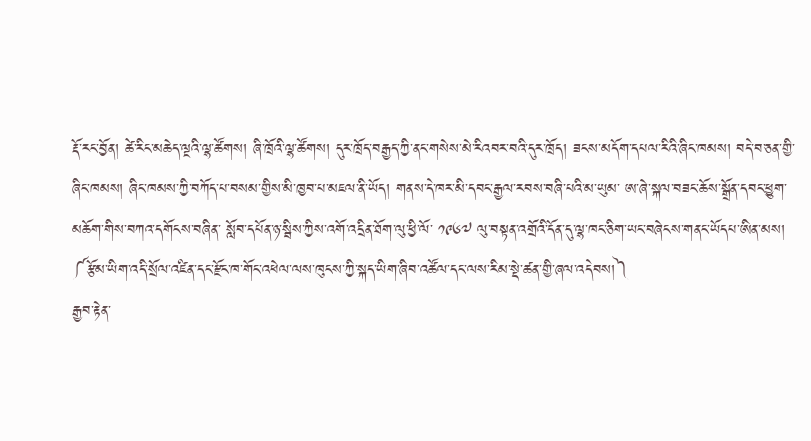རྡོ་རང་བྱོན། ཚེ་རིང་མཆེད་ལྔའི་ལྷ་ཚོགས། ཞི་ཁྲོའི་ལྷ་ཚོགས། དུར་ཁྲོད་བརྒྱད་ཀྱི་ནང་གསེས་མེ་རིའབར་བའི་དུར་ཁྲོད། ཟངས་མདོག་དཔལ་རིའི་ཞིང་ཁམས། བདེ་བ་ཅན་གྱི་ཞིང་ཁམས། ཞིང་ཁམས་ཀྱི་བཀོད་པ་བསམ་གྱིས་མི་ཁྱབ་པ་མཇལ་ནི་ཡོད། གནས་དེ་ཁར་མི་དབང་རྒྱལ་རབས་བཞི་པའི་མ་ཡུམ་ ཨ་ཞེ་སྐལ་བཟང་ཆོས་སྒྲོན་དབང་ཕྱུག་མཆོག་གིས་བཀའ་དགོངས་བཞིན་ སློབ་དཔོན་ཉ་སྦིས་ཀྱིས་འགོ་འདྲིན་ཐོག་ལུ་ཕྱི་ལོ་ ༡༩༦༧ ལུ་བསྟན་འགྲོའི་དོན་དུ་ལྷ་ཁང་ཅིག་ཡང་བཞེངས་གནང་ཡོདཔ་ཨིན་མས།
༼རྩོམ་ཡིག་འདི་སྲོལ་འཛིན་དང་རྫོང་ཁ་གོང་འཕེལ་ལས་ཁུངས་ཀྱི་སྐད་ཡིག་ཞིབ་འཚོལ་དང་ལས་རིམ་སྡེ་ཚན་གྱི་ཞལ་འདེབས།༽
རྒྱབ་རྟེན་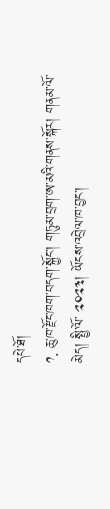དཔེ་ཐོ།
༡. ཆུ་ཁ་རྫོང་ཁག་བདག་སྐྱོང་། གཏུམ་བྲག་ཨ་མའི་གནས་སྐོར། གནམ་ལོ་མེད། སྤྱི་ལོ་ ༢༠༢༣། ཡོངས་འབྲེལ་ཁ་བྱང་།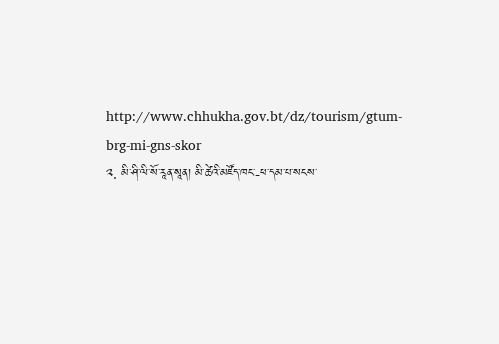http://www.chhukha.gov.bt/dz/tourism/gtum-brg-mi-gns-skor
༢. མི་ཤི་ལི་སོ་རཱན་སཱན། མི་ཚེའི་མཛོད་ཁང་-ཕ་དམ་པ་སངས་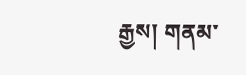རྒྱས། གནམ་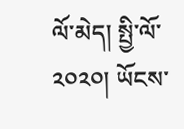ལོ་མེད། སྤྱི་ལོ་ ༢༠༢༠། ཡོངས་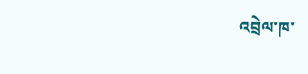འབྲེལ་ཁ་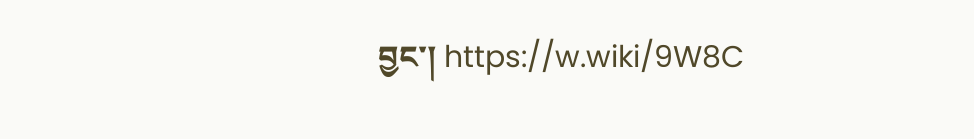བྱང་། https://w.wiki/9W8C